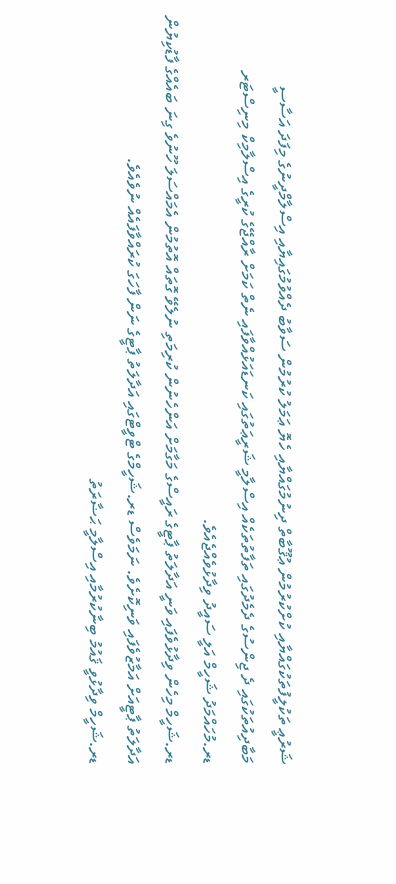ޝަރުޢީ ތަކުލީފުތަކުގައްޔާއި ކުށްކުރުމުން ޢުޤޫބާތް ދިނުމުގައްޔާއި ހެޔޮ ޢަމަލު ކުރުމުން ސަވާބު ދެއްވުމުގައިޔާއި އިސްލާމްދީނުގެ މިފަދަ އަސާސީ މަބާދިއުތަކުގައި ދެ ޖިންސުގެ ދެމެދުގައި ތަފާތުތަކެއް އިސްލާމީ ޝަރީޢަތުގައި ކަނޑައަޅުއްވާފައި ނެތް ކަމަށް ރާއްޖޭގެ ކުރީގެ އިސްލާމިކް މިނިސްޓަރ ޑރ.މުހައްމަދު ޝަހީމް އަލީ ސައީދު ވިދާޅުވެއްޖެއެވެ.
ޑރ.ޝަހީމް މިހެން ވިދާޅުވެފައި ވަނީ އަދާލަތު ޕާޓީގެ ރައީސްގެ މަގާމަށް އަންހެނުން ކުރިމަތި ނުލެވޭ ގޮތައް އޮތުމުން އެމައްސަލަ ހޫނުވެ ގިނަ ބައެއްގެ ފާޑުކިޔުން އަދާލަތު ޕާޓީއަށް އަމާޒުވެފައި ވަނިކޮށެވެ. ނަމަވެސް ޑރ.ޝަހީމްގެ ޓްވީޓްގައި އަދާލަތު ޕާޓީގެ ނަން ފާހަގަ ކުރައްވާފައެއް ނުވެއެވެ.
ޑރ.ޝަހީމް ވިދާޅުވީ ޤައުމު ބިނާކުރުމާއި އިސްލާމީ ޙަޟާރަތު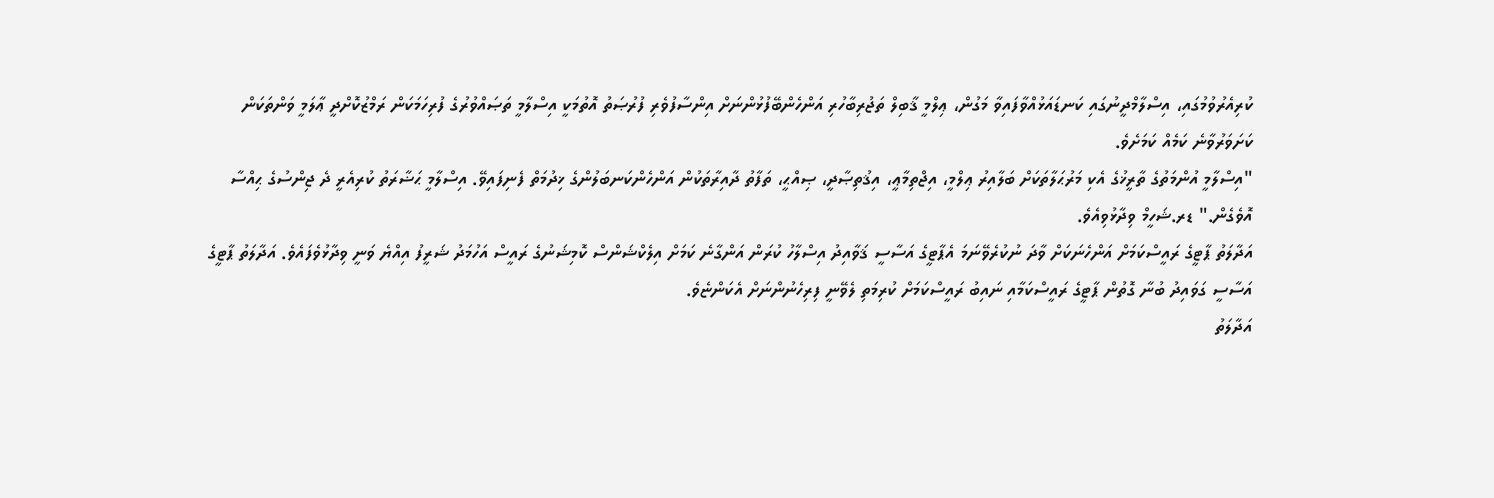ކުރިއެރުވުމުގައި، އިސްލާމްދީނުގައި ކަނޑައަޅުއްވާފައިވާ މަގުން، ޢިލްމީ ޤާބިލް ތަޖުރިބާހުރި އަންހެންބޭފުޅުންނަށް އިންސާފުވެރި ފުރުޞަތު އޮތުމަކީ އިސްލާމީ ތަޞައްވުރުގެ ފުރިހަމަކަން ރަމްޒުކޮށްދީ ޢާލަމީ ވަންތަކަން ކަށަވަރުވާނެ ކަމެއް ކަމަށެވެ.
"އިސްލާމީ އުންމަތުގެ ތާރީޚުގެ އެކި މަރުޙަލާތަކަށް ބަލާއިރު ޢިލްމީ، އިޖްތިމާޢީ، އިޤުތިޞާދީ، ޞިއްޙީ، ތަފާތު ދާއިރާތަކުން އަންހެންކަނބަލުންގެ ޚިދުމަތް ފެނިފައިވޭ. އިސްލާމީ ޙަޟާރަތު ކުރިއެރީ ދެ ޖިންސުގެ ޙިއްސާ އޮވެގެން." ޑރ.ޝަހީމް ވިދާޅުވިއެވެ.
އަދާލަތު ޕާޓީގެ ރައީސްކަމަށް އަންހެނަކަށް ވާދަ ނުކުރެވޭނަމަ އެޕާޓީގެ އަސާސީ ޤަވާއިދު އިސްލާހު ކުރަން އަންގާނެ ކަމަށް އިލެކްޝަންސް ކޮމިޝަނުގެ ރައީސް އަހުމަދު ޝަރީފު އިއްޔެ ވަނީ ވިދާޅުވެފައެވެ. އަދާލަތު ޕާޓީގެ އަސާސީ ގަވައިދު ބުނާ ގޮތުން ޕާޓީގެ ރައީސްކަމާއި ނައިބު ރައީސްކަމަށް ކުރިމަތި ލެވޭނީ ފިރިހެނުންނަށް އެކަންޏެވެ.
އަދާލަތު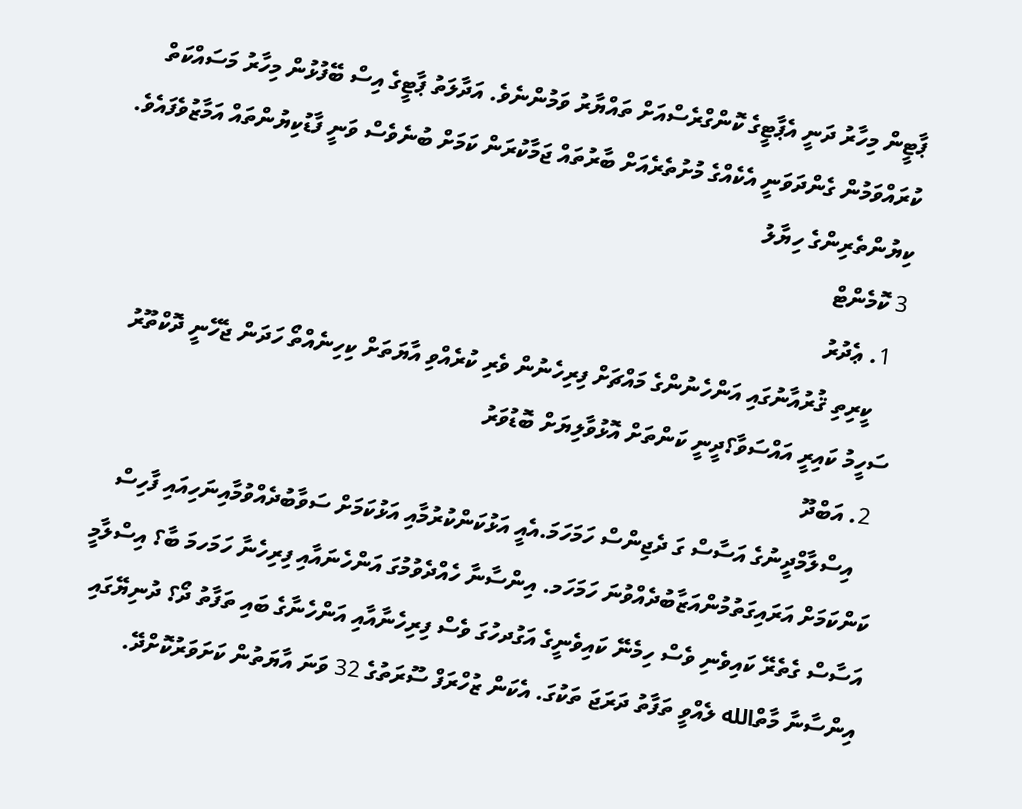ޕާޓީން މިހާރު ދަނީ އެޕާޓީގެ ކޮންގްރެސްއަށް ތައްޔާރު ވަމުންނެވެ. އަދާލަތު ޕާޓީގެ އިސް ބޭފުޅުން މިހާރު މަސައްކަތް ކުރައްވަމުން ގެންދަވަނީ އެކެއްގެ މުށުތެރެއަށް ބާރުތައް ޖަމާކުރަން ކަމަށް ބުނެވެސް ވަނީ ފާޑުކިޔުންތައް އަމާޒުވެފައެވެ.
ކިޔުންތެރިންގެ ހިޔާލު
3 ކޮމެންޓް
  1. ޢެދުރު
    ކީރިތި ޤުރުއާނުގައި އަންހެނުންގެ މައްޗަށް ފިރިހެނުން ވެރި ކުރެއްވި އާޔަތަށް ކިހިނެއްތޯ ހަދަން ޖެހޭނީ ދޮކްތޫރު ސަހީމު ކައިރީ އައްސަވާ؟ދީނީ ކަންތަށް އޮޅުވާލިޔަށް ބޮޑުވަރު
  2. އަބްދޫ
    އިސްލާމްދީނުގެ އަސާސް ގަ ދެޖިންސް ހަމަހަމަ.އެއީ އަޅުކަންކުރުމާއި އަޅުކަމަށް ސަވާބުދެއްވުމާއިނަހިއައި ފާހިސް ކަންކަމަށް އަރައިގަތުމުންއަޒާބުދެއްވުނަ ހަމަހަމ. އިންސާނާ ހެއްދެވުމުގަ އަންހެނައާއި ފިރިހެނާ ހަމަހމަ ބާ؟ އިސްލާމީ އަސާސް ގެތެރޭ ކައިވެނި ވެސް ހިމެނޭ ކައިވެނީގެ އަގުދހުގަ ވެސް ފިރިހެނާއާއި އަންހެނާގެ ބައި ތަފާތު ދޯ؟ ދުނިޔޭގައި އިންސާނާ މާތްالله ލެއްވީ ތަފާތު ދަރަޖަ ތަކުގަ. އެކަން ޒުހްރަފް ސޫރަތުގެ 32 ވަނަ އާޔަތުން ކަށަވަރުކޮށްދޭ.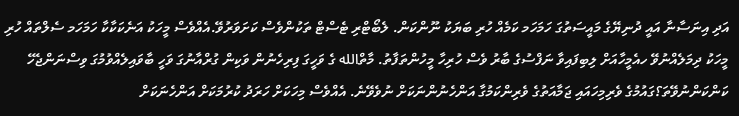އަދި އިނަސާނާ އައީ ދުނިޔޭގެ މައީސަތުގަ ހަމަހަމ ކަމެއް ހުރި ބަޔަކު ނޫންކަން. ލެބޯޓްރި ޓެސްޓް ތަކުންވެސް ކަށަވަރުވޭ.އެއްވެސް މީހަކު އަނެކަކާކާ ހަމަހަމ ސެލްތައް ހުރި މީހަކު ދިމަލެއްނުވޭ ހއެމީހާއަށް ލިބިފައިވާ ނަފްސުގެ ބާރު ވެސް ހުރިހާ މީހުންތަފާތު. މާތްالله ގެ ވަހީގަ ފިރިހެނުން ވަކިން ގުރްއާނުގަ ވަހީ ބާވައިލެއްވުމުގަ ވިސްނަންޖެހޭ ކަންކަންނުވޭތަ؟ގައުމުގެ ވެރިމިހައައި ޖަމާއަތުގެ ވެރިންކަމުގާ އަންހެނުންނަކަށް ނުވެވޭނެ. އެއްވެސް މިހަކަށް ހަރަދު ކުރުމަކަށް އަންހެނަކަށް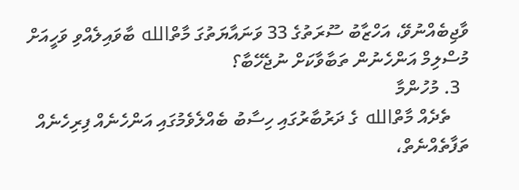ވާޖިބެއްނުވޭ، އަހްޒާބު ސޫރަތުގެ 33 ވަނައާޔަތުގަ މާތްالله ބާވައިލެއްވި ވަހީއަށް މުސްލިމް އަންހެނުން ތަބާވާކަށް ނުޖެހޭބާ؟
  3. މުހުންމާ
    ތެދެއް މާތްالله ގެ ދަރުބާރުގައި ހިސާބު ބެއްލެވެމުގައި އަންހެނެއް ފިރިހެނެއް ތަފާތެއްނެތް،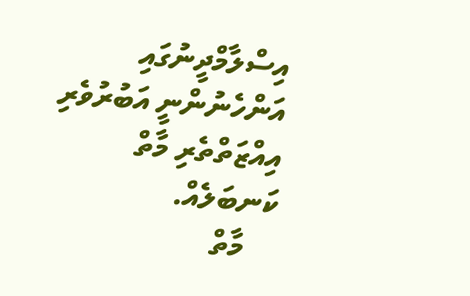އިސްލާމްދީނުގައި އަންހެނުންނީ އަބުރުވެރި އިއްޒަތްތެރި މާތް ކަނބަލެއް.
    މާތް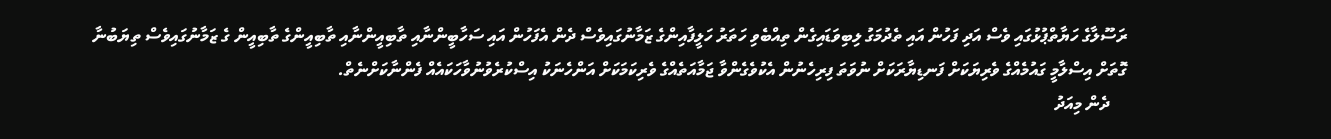ރަސޫލާގެ ހަޔާތްޕުޅުގައި ވެސް އަދި ފަހުން އައި ތެދުމަގު ލިބިވަޑައިގެން ތިއްބެވި ހަތަރު ހަލީފާއިންގެ ޒަމާނުގައިވެސް ދެން އެފަހުން އައި ސަހާބީންނާއި ތާބިއީންނާއި ތާބިއީންގެ ތާބިއީން ގެ ޒަމާނުގައިވެސް ތިޔަބުނާ ގޮތަށް އިސްލާމީ ގައުމެއްގެ ވެރިޔަކަށް ފަނޑިޔާރަކަށް ނުވަތަ ފިރިހެނުން އެކުވެގެންވާ ޖަމާއަތެއްގެ ވެރިކަމަކަށް އަންހެނަކު އިސްކުރެވުނުވާހަކައެއް ފެންނާކަށްނެތް.
    ދެން މިއަދު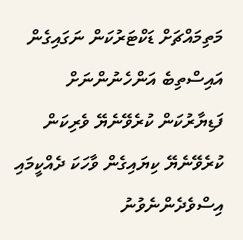މަތިމައްޗަށް ޑަކްޓަރުކަން ނަގައިގެން އައިސްތިބެ އަންހެނުންނަށް ފަޑިޔާރުކަން ކުރެވޭނެޔޭ ވެރިކަން ކުރެވޭނެޔޭ ކިޔައިގެން ވާހަކަ ދެއްކީމައި އިސްވެދެންނެވުނު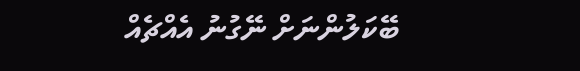ބޭކަލުންނަށް ނޭގުނު އެއްޗެއް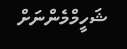ޝަހީމްމެންނަށް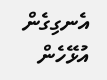އެނގިގެން އުޅޭހެން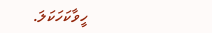ހީވާކަހަކަލަ.